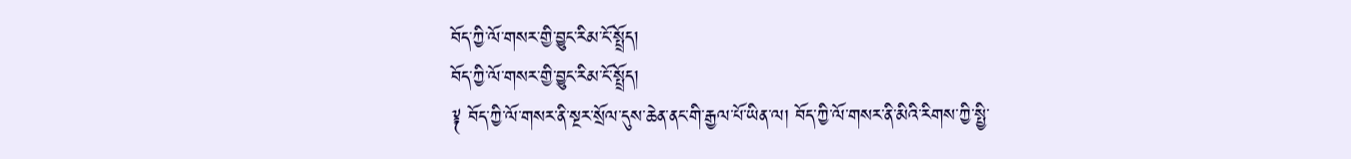བོད་ཀྱི་ལོ་གསར་གྱི་བྱུང་རིམ་ངོ་སྤྲོད།
བོད་ཀྱི་ལོ་གསར་གྱི་བྱུང་རིམ་ངོ་སྤྲོད།
༈ བོད་ཀྱི་ལོ་གསར་ནི་སྔར་སྲོལ་དུས་ཆེན་ནང་གི་རྒྱལ་པོ་ཡིན་ལ། བོད་ཀྱི་ལོ་གསར་ནི་མིའི་རིགས་ཀྱི་སྤྱི་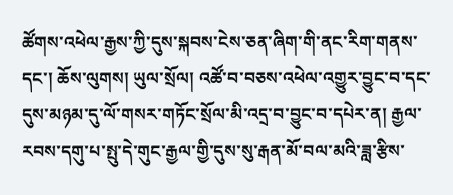ཚོགས་འཕེལ་རྒྱས་ཀྱི་དུས་སྐབས་ངེས་ཅན་ཞིག་གི་ནང་རིག་གནས་དང་། ཆོས་ལུགས། ཡུལ་སྲོལ། འཚོ་བ་བཅས་འཕེལ་འགྱུར་བྱུང་བ་དང་དུས་མཉམ་དུ་ལོ་གསར་གཏོང་སྲོལ་མི་འདྲ་བ་བྱུང་བ་དཔེར་ན། རྒྱལ་རབས་དགུ་པ་སྤུ་དེ་གུང་རྒྱལ་གྱི་དུས་སུ་རྒན་མོ་བལ་མའི་ཟླ་རྩིས་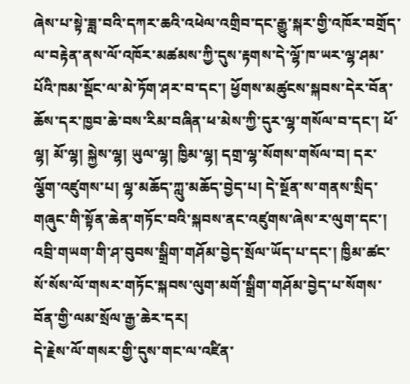ཞེས་པ་སྟེ་ཟླ་བའི་དཀར་ཆའི་འཕེལ་འགྲིབ་དང་རྒྱུ་སྐར་གྱི་འཁོར་བགྲོད་ལ་བརྟེན་ནས་ལོ་འཁོར་མཚམས་ཀྱི་དུས་རྟགས་དེ་ལྷོ་ཁ་ཡར་ལྷ་ཤམ་པོའི་ཁམ་སྡོང་ལ་མེ་ཏོག་ཤར་བ་དང་། ཕྱོགས་མཚུངས་སྐབས་དེར་བོན་ཆོས་དར་ཁྱབ་ཆེ་བས་རིམ་བཞིན་ཕ་མེས་ཀྱི་དུར་ལྷ་གསོལ་བ་དང་། ཕོ་ལྷ། མོ་ལྷ། སྐྱེས་ལྷ། ཡུལ་ལྷ། ཁྱིམ་ལྷ། དགྲ་ལྷ་སོགས་གསོལ་བ། དར་ལྕོག་འཛུགས་པ། ལྷ་མཆོད་ཀླུ་མཆོད་བྱེད་པ། དེ་སྔོན་ས་གནས་སྲིད་གཞུང་གི་སྟོན་ཆེན་གཏོང་བའི་སྐབས་ནང་འཛུགས་ཞེས་ར་ལུག་དང་། འབྲི་གཡག་གི་ཤ་བུབས་སྒྲིག་གཤོམ་བྱེད་སྲོལ་ཡོད་པ་དང་། ཁྱིམ་ཚང་སོ་སོས་ལོ་གསར་གཏོང་སྐབས་ལུག་མགོ་སྒྲིག་གཤོམ་བྱེད་པ་སོགས་བོན་གྱི་ལམ་སྲོལ་རྒྱ་ཆེར་དར།
དེ་རྗེས་ལོ་གསར་གྱི་དུས་གང་ལ་འཛིན་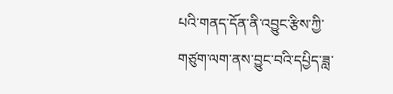པའི་གནད་དོན་ནི་འབྱུང་རྩིས་ཀྱི་གཙུག་ལག་ནས་བྱུང་བའི་དཔྱིད་ཟླ་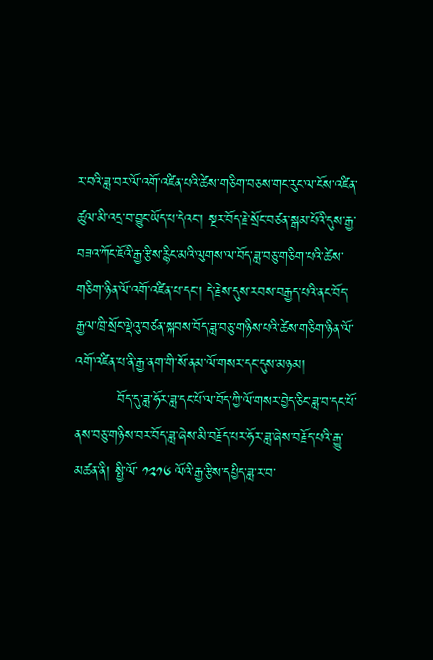ར་བའི་ཟླ་བར་ལོ་འགོ་འཛིན་པའི་ཚེས་གཅིག་བཅས་གང་རུང་ལ་ངོས་འཛིན་ཚུལ་མི་འདྲ་བ་བྱུང་ཡོད་པ་དེའང་། སྔར་བོད་རྗེ་སྲོང་བཙན་སྒམ་པོའི་དུས་རྒྱ་བཟའ་ཀོང་ཇོའི་རྒྱ་རྩིས་རྙིང་མའི་ལུགས་ལ་བོད་ཟླ་བཅུ་གཅིག་པའི་ཚེས་གཅིག་ཉིན་ལོ་འགོ་འཛིན་པ་དང་། དེ་རྗེས་དུས་རབས་བརྒྱད་པའི་ནང་བོད་རྒྱལ་ཁྲི་སྲོང་ལྡེའུ་བཙན་སྐབས་བོད་ཟླ་བཅུ་གཉིས་པའི་ཚེས་གཅིག་ཉིན་ལོ་འགོ་འཛིན་པ་ནི་རྒྱ་ནག་གི་སོ་ནམ་ལོ་གསར་དང་དུས་མཉམ།
         བོད་དུ་ཟླ་ཧོར་ཟླ་དང་པོ་ལ་བོད་ཀྱི་ལོ་གསར་བྱེད་ཅིང་ཟླ་བ་དང་པོ་ནས་བཅུ་གཉིས་བར་བོད་ཟླ་ཞེས་མི་བརྗོད་པར་ཧོར་ཟླ་ཞེས་བརྗོད་པའི་རྒྱུ་མཚན་ནི། སྤྱི་ལོ་ ༡༢༡༦ ལོའི་རྒྱ་རྩིས་དཔྱིད་ཟླ་ར་བ་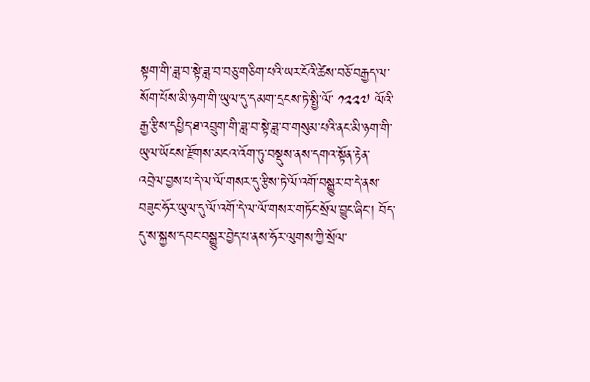སྟག་གི་ཟླ་བ་སྟེ་ཟླ་བ་བཅུ་གཅིག་པའི་ཡར་ངོའི་ཚེས་བཅོ་བརྒྱད་ལ་སོག་པོས་མི་ཉག་གི་ཡུལ་དུ་དམག་དྲངས་ཏེ་སྤྱི་ལོ་ ༡༢༢༧ ལོའི་རྒྱ་རྩིས་དཔྱིད་ཐ་འབྲུག་གི་ཟླ་བ་སྟེ་ཟླ་བ་གསུམ་པའི་ནང་མི་ཉག་གི་ཡུལ་ཡོངས་རྫོགས་མངའ་འོག་ཏུ་བསྡུས་ནས་དགའ་སྟོན་རྟེན་འབྲེལ་བྱས་པ་དེ་ལ་ལོ་གསར་དུ་རྩིས་ཏེ་ལོ་འགོ་བསྒྱུར་བ་དེ་ནས་བཟུང་ཧོར་ཡུལ་དུ་ལོ་འགོ་དེ་ལ་ལོ་གསར་གཏོང་སྲོལ་བྱུང་ཞིང་། བོད་དུ་ས་སྐྱས་དབང་བསྒྱུར་བྱེད་པ་ནས་ཧོར་ལུགས་ཀྱི་སྲོལ་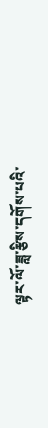ལྟར་ལོ་ཟླ་རྩིས་དགོས་པའི་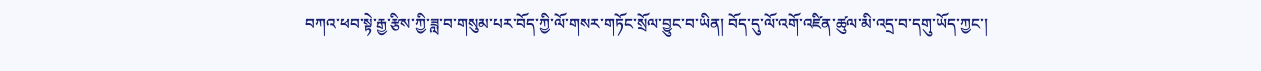བཀའ་ཕབ་སྟེ་རྒྱ་རྩིས་ཀྱི་ཟླ་བ་གསུམ་པར་བོད་ཀྱི་ལོ་གསར་གཏོང་སྲོལ་བྱུང་བ་ཡིན། བོད་དུ་ལོ་འགོ་འཛིན་ཚུལ་མི་འདྲ་བ་དགུ་ཡོད་ཀྱང་།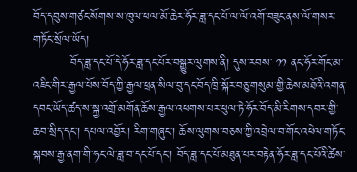བོད་དབུས་གཙང་སོགས་ས་ཁུལ་ཕལ་མོ་ཆེར་ཧོར་ཟླ་དང་པོ་ལ་ལོ་འགོ་བཟུང་ནས་ལོ་གསར་གཏོང་སྲོལ་ཡོད།
         བོད་ཟླ་དང་པོ་དེ་ཧོར་ཟླ་དང་པོར་བསྒྱུར་ལུགས་ནི། དུས་རབས་ ༡༡ ནང་ཧོར་གོང་མ་འཇིང་གིར་རྒྱལ་པོས་བོད་ཀྱི་རྒྱལ་ཕྲན་སིལ་བུ་དང་བོད་ཁྲི་སྐོར་བཅུ་གསུམ་གྱི་ཆེས་མཐོའི་འགན་དབང་ཡོད་ཚད་ས་སྐྱ་འགྲོ་མགོན་ཆོས་རྒྱལ་འཕགས་པར་ཕུལ་ཏེ་ཧོར་བོད་མི་རིགས་དབར་གྱི་ཆབ་སྲིད་དང་། དཔལ་འབྱོར། རིག་གཞུང་། ཆོས་ལུགས་བཅས་ཀྱི་འབྲེལ་བ་གོང་འཕེལ་གཏོང་སྐབས་རྒྱ་ནག་གི་ཧང་ལེ་ཟླ་བ་དང་པོ་དང་། བོད་ཟླ་དང་པོ་མཐུན་པར་བརྟེན་ཧོར་ཟླ་དང་པོའི་ཚེས་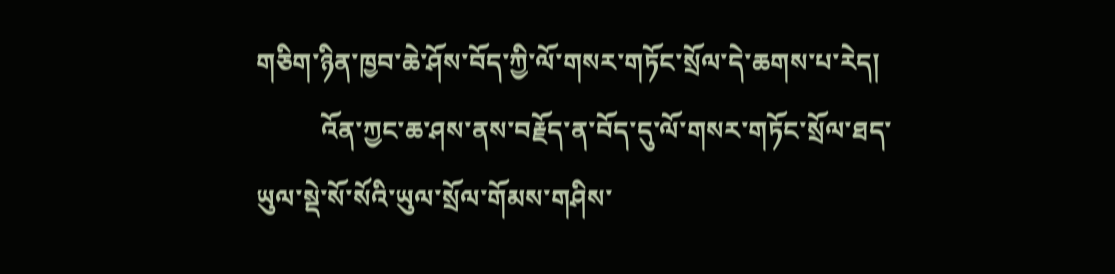གཅིག་ཉིན་ཁྱབ་ཆེ་ཤོས་བོད་ཀྱི་ལོ་གསར་གཏོང་སྲོལ་དེ་ཆགས་པ་རེད།
          འོན་ཀྱང་ཆ་ཤས་ནས་བརྗོད་ན་བོད་དུ་ལོ་གསར་གཏོང་སྲོལ་ཐད་ཡུལ་སྡེ་སོ་སོའི་ཡུལ་སྲོལ་གོམས་གཤིས་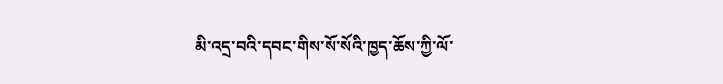མི་འདྲ་བའི་དབང་གིས་སོ་སོའི་ཁྱད་ཆོས་ཀྱི་ལོ་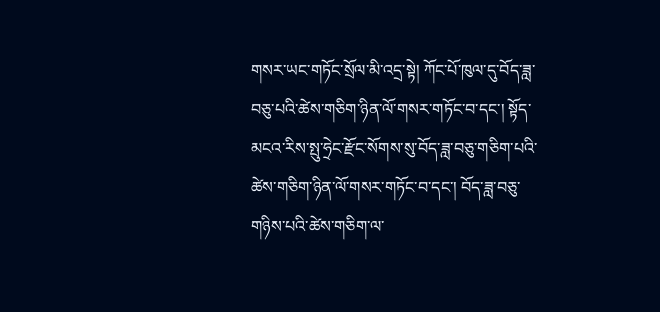གསར་ཡང་གཏོང་སྲོལ་མི་འདྲ་སྟེ། ཀོང་པོ་ཁུལ་དུ་བོད་ཟླ་བཅུ་པའི་ཚེས་གཅིག་ཉིན་ལོ་གསར་གཏོང་བ་དང་། སྟོད་མངའ་རིས་སྤུ་ཧྲེང་རྫོང་སོགས་སུ་བོད་ཟླ་བཅུ་གཅིག་པའི་ཚེས་གཅིག་ཉིན་ལོ་གསར་གཏོང་བ་དང་། བོད་ཟླ་བཅུ་གཉིས་པའི་ཚེས་གཅིག་ལ་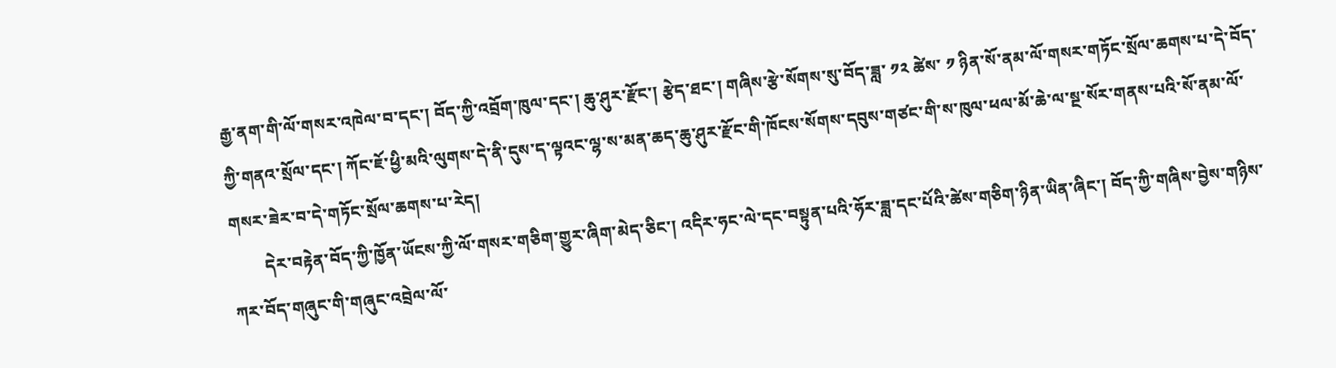རྒྱ་ནག་གི་ལོ་གསར་འཁེལ་བ་དང་། བོད་ཀྱི་འབྲོག་ཁུལ་དང་། ཆུ་ཤུར་རྫོང་། རྩེད་ཐང་། གཞིས་རྩེ་སོགས་སུ་བོད་ཟླ་ ༡༢ ཚེས་ ༡ ཉིན་སོ་ནམ་ལོ་གསར་གཏོང་སྲོལ་ཆགས་པ་དེ་བོད་ཀྱི་གནའ་སྲོལ་དང་། ཀོང་ཇོ་ཕྱི་མའི་ལུགས་དེ་ནི་དུས་ད་ལྟའང་ལྷ་ས་མན་ཆད་ཆུ་ཤུར་རྫོང་གི་ཁོངས་སོགས་དབུས་གཙང་གི་ས་ཁུལ་ཕལ་མོ་ཆེ་ལ་སྔ་སོར་གནས་པའི་སོ་ནམ་ལོ་གསར་ཟེར་བ་དེ་གཏོང་སྲོལ་ཆགས་པ་རེད།
        དེར་བརྟེན་བོད་ཀྱི་ཁྱོན་ཡོངས་ཀྱི་ལོ་གསར་གཅིག་གྱུར་ཞིག་མེད་ཅིང་། འདིར་ཧང་ལེ་དང་བསྟུན་པའི་ཧོར་ཟླ་དང་པོའི་ཚེས་གཅིག་ཉིན་ཡིན་ཞིང་། བོད་ཀྱི་གཞིས་བྱེས་གཉིས་ཀར་བོད་གཞུང་གི་གཞུང་འབྲེལ་ལོ་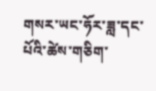གསར་ཡང་ཧོར་ཟླ་དང་པོའི་ཚེས་གཅིག་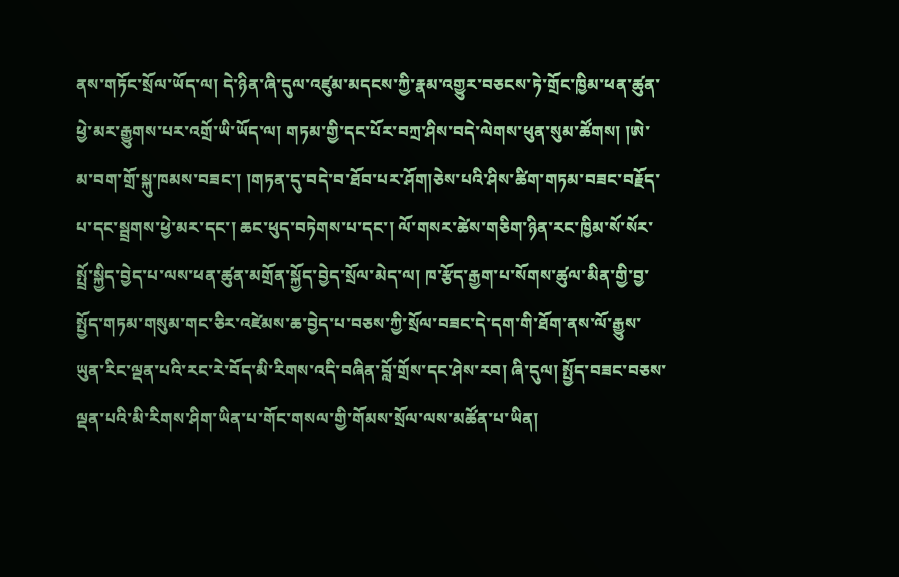ནས་གཏོང་སྲོལ་ཡོད་ལ། དེ་ཉིན་ཞི་དུལ་འཛུམ་མདངས་ཀྱི་རྣམ་འགྱུར་བཅངས་ཏེ་གྲོང་ཁྱིམ་ཕན་ཚུན་ཕྱེ་མར་རྒྱུགས་པར་འགྲོ་ཡི་ཡོད་ལ། གཏམ་གྱི་དང་པོར་བཀྲ་ཤིས་བདེ་ལེགས་ཕུན་སུམ་ཚོགས། །ཨེ་མ་བག་གྲོ་སྐུ་ཁམས་བཟང་། །གཏན་དུ་བདེ་བ་ཐོབ་པར་ཤོག།ཅེས་པའི་ཤིས་ཚིག་གཏམ་བཟང་བརྗོད་པ་དང་སྦྲགས་ཕྱེ་མར་དང་། ཆང་ཕུད་བཏེགས་པ་དང་། ལོ་གསར་ཚེས་གཅིག་ཉིན་རང་ཁྱིམ་སོ་སོར་སྤྲོ་སྐྱིད་བྱེད་པ་ལས་ཕན་ཚུན་མགྲོན་སྐྱོད་བྱེད་སྲོལ་མེད་ལ། ཁ་རྩོད་རྒྱག་པ་སོགས་ཚུལ་མིན་གྱི་བྱ་སྤྱོད་གཏམ་གསུམ་གང་ཅིར་འཛེམས་ཆ་བྱེད་པ་བཅས་ཀྱི་སྲོལ་བཟང་དེ་དག་གི་ཐོག་ནས་ལོ་རྒྱུས་ཡུན་རིང་ལྡན་པའི་རང་རེ་བོད་མི་རིགས་འདི་བཞིན་བློ་གྲོས་དང་ཤེས་རབ། ཞི་དུལ། སྤྱོད་བཟང་བཅས་ལྡན་པའི་མི་རིགས་ཤིག་ཡིན་པ་གོང་གསལ་གྱི་གོམས་སྲོལ་ལས་མཚོན་པ་ཡིན།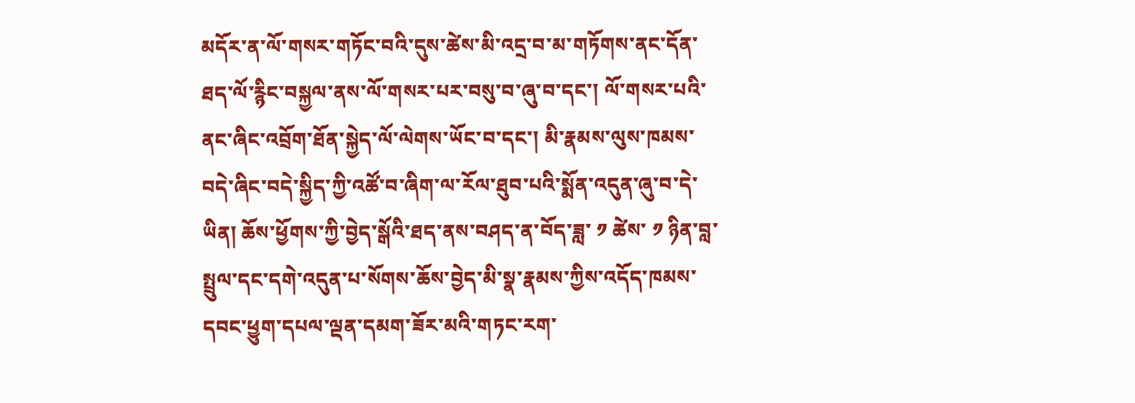མདོར་ན་ལོ་གསར་གཏོང་བའི་དུས་ཚེས་མི་འདྲ་བ་མ་གཏོགས་ནང་དོན་ཐད་ལོ་རྙིང་བསྐྱལ་ནས་ལོ་གསར་པར་བསུ་བ་ཞུ་བ་དང་། ལོ་གསར་པའི་ནང་ཞིང་འབྲོག་ཐོན་སྐྱེད་ལོ་ལེགས་ཡོང་བ་དང་། མི་རྣམས་ལུས་ཁམས་བདེ་ཞིང་བདེ་སྐྱིད་ཀྱི་འཚོ་བ་ཞིག་ལ་རོལ་ཐུབ་པའི་སྨོན་འདུན་ཞུ་བ་དེ་ཡིན། ཆོས་ཕྱོགས་ཀྱི་བྱེད་སྒོའི་ཐད་ནས་བཤད་ན་བོད་ཟླ་ ༡ ཚེས་ ༡ ཉིན་བླ་སྤྲུལ་དང་དགེ་འདུན་པ་སོགས་ཆོས་བྱེད་མི་སྣ་རྣམས་ཀྱིས་འདོད་ཁམས་དབང་ཕྱུག་དཔལ་ལྡན་དམག་ཟོར་མའི་གཏང་རག་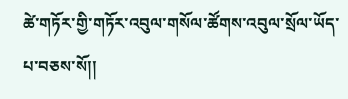ཚེ་གཏོར་གྱི་གཏོར་འབུལ་གསོལ་ཚོགས་འབུལ་སྲོལ་ཡོད་པ་བཅས་སོ།།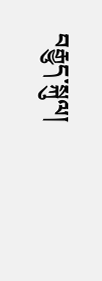བརྒྱུད་སྐུལ།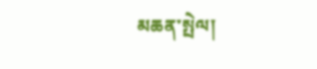མཆན་སྤེལ།